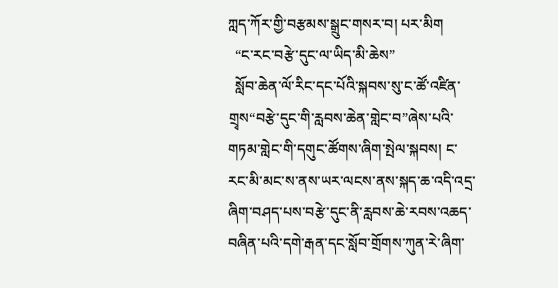ཀླད་ཀོར་གྱི་བརྩམས་སྒྲུང་གསར་བ། པར་མིག
  “ང་རང་བརྩེ་དུང་ལ་ཡིད་མི་ཆེས”
  སློབ་ཆེན་ལོ་རིང་དང་པོའི་སྐབས་སུ་ང་ཚོ་འཛིན་གྲྭས“བརྩེ་དུང་གི་རླབས་ཆེན་གླེང་བ”ཞེས་པའི་གཏམ་གླེང་གི་དགུང་ཚོགས་ཞིག་སྤེལ་སྐབས། ང་རང་མི་མང་ས་ནས་ཡར་ལངས་ནས་སྐད་ཆ་འདི་འདྲ་ཞིག་བཤད་པས་བརྩེ་དུང་ནི་རླབས་ཆེ་རབས་འཆད་བཞིན་པའི་དགེ་རྒན་དང་སློབ་གྲོགས་ཀུན་རེ་ཞིག་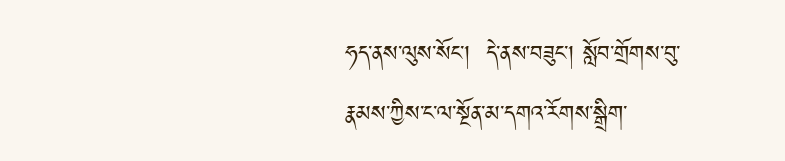ཧད་ནས་ལུས་སོང་།  དེ་ནས་བཟུང་། སློབ་གྲོགས་བུ་རྣམས་ཀྱིས་ང་ལ་སྔོན་མ་དགའ་རོགས་སྒྲིག་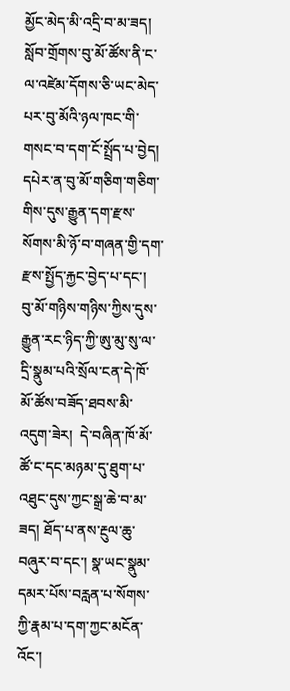མྱོང་མེད་མི་འདྲི་བ་མ་ཟད། སློབ་གྲོགས་བུ་མོ་ཚོས་ནི་ང་ལ་འཛེམ་དོགས་ཅི་ཡང་མེད་པར་བུ་མོའི་ཉལ་ཁང་གི་གསང་བ་དག་ངོ་སྤྲོད་པ་བྱེད། དཔེར་ན་བུ་མོ་གཅིག་གཅིག་གིས་དུས་རྒྱུན་དག་རྫས་སོགས་མི་ཉོ་བ་གཞན་གྱི་དག་རྫས་སྤྱོད་རྐྱང་བྱེད་པ་དང་། བུ་མོ་གཉིས་གཉིས་ཀྱིས་དུས་རྒྱུན་རང་ཉིད་ཀྱི་ཨུ་མུ་སུ་ལ་དྲི་སྣུམ་པའི་སྲོལ་ངན་དེ་ཁོ་མོ་ཚོས་བཟོད་ཐབས་མི་འདུག་ཟེར།  དེ་བཞིན་ཁོ་མོ་ཚོ་ང་དང་མཉམ་དུ་ཐུག་པ་འཐུང་དུས་ཀྱང་སྒྲ་ཆེ་བ་མ་ཟད། ཐོད་པ་ནས་རྔུལ་ཆུ་བཞུར་བ་དང་། སྣ་ཡང་སྣུམ་དམར་པོས་བརླན་པ་སོགས་ཀྱི་རྣམ་པ་དག་ཀྱང་མངོན་འོང་།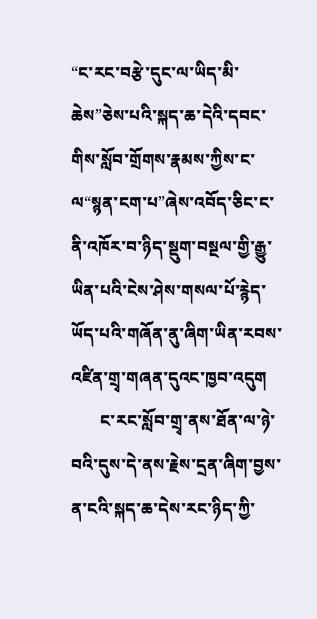“ང་རང་བརྩེ་དུང་ལ་ཡིད་མི་ཆེས”ཅེས་པའི་སྐད་ཆ་དེའི་དབང་གིས་སློབ་གྲོགས་རྣམས་ཀྱིས་ང་ལ“སྙན་ངག་པ”ཞེས་འབོད་ཅིང་ང་ནི་འཁོར་བ་ཉིད་སྡུག་བསྔལ་གྱི་རྒྱུ་ཡིན་པའི་ངེས་ཤེས་གསལ་པོ་རྙེད་ཡོད་པའི་གཞོན་ནུ་ཞིག་ཡིན་རབས་འཛིན་གྲྭ་གཞན་དུའང་ཁྱབ་འདུག
       ང་རང་སློབ་གྲྭ་ནས་ཐོན་ལ་ཉེ་བའི་དུས་དེ་ནས་རྗེས་དྲན་ཞིག་བྱས་ན་ངའི་སྐད་ཆ་དེས་རང་ཉིད་ཀྱི་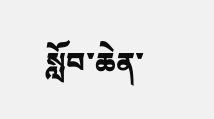སློབ་ཆེན་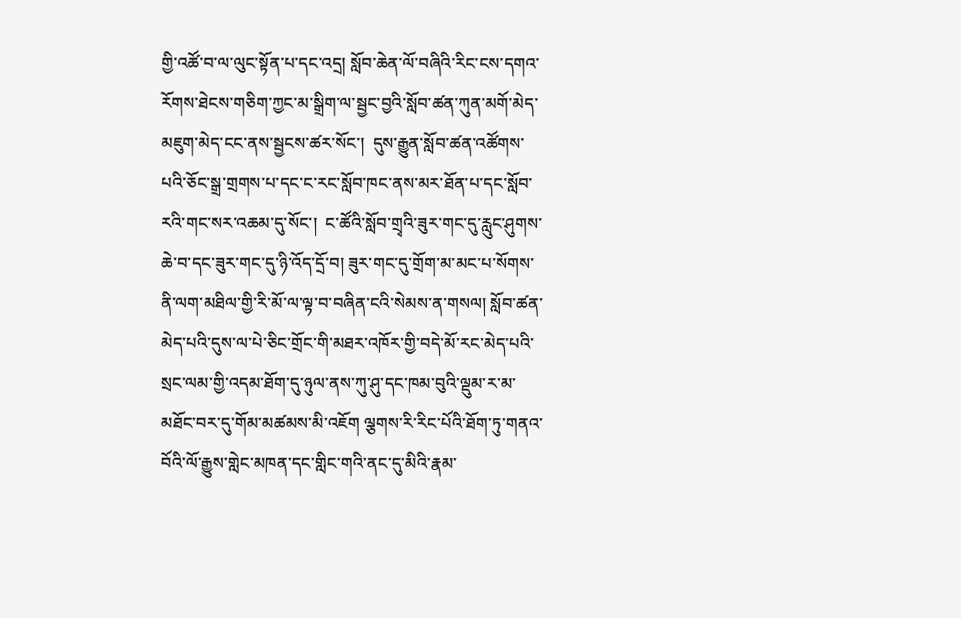གྱི་འཚོ་བ་ལ་ལུང་སྟོན་པ་དང་འདྲ། སློབ་ཆེན་ལོ་བཞིའི་རིང་ངས་དགའ་རོགས་ཐེངས་གཅིག་ཀྱང་མ་སྒྲིག་ལ་སྦྱང་བྱའི་སློབ་ཚན་ཀུན་མགོ་མེད་མཇུག་མེད་ངང་ནས་སྦྱངས་ཚར་སོང་།  དུས་རྒྱུན་སློབ་ཚན་འཚོགས་པའི་ཅོང་སྒྲ་གྲགས་པ་དང་ང་རང་སློབ་ཁང་ནས་མར་ཐོན་པ་དང་སློབ་རའི་གང་སར་འཆམ་དུ་སོང་།  ང་ཚོའི་སློབ་གྲྭའི་ཟུར་གང་དུ་རླུང་ཤུགས་ཆེ་བ་དང་ཟུར་གང་དུ་ཉི་འོད་དྲོ་བ། ཟུར་གང་དུ་གྲོག་མ་མང་པ་སོགས་ནི་ལག་མཐིལ་གྱི་རི་མོ་ལ་ལྟ་བ་བཞིན་ངའི་སེམས་ན་གསལ། སློབ་ཚན་མེད་པའི་དུས་ལ་པེ་ཅིང་གྲོང་གི་མཐར་འཁོར་གྱི་བདེ་མོ་རང་མེད་པའི་སྲང་ལམ་གྱི་འདམ་ཐོག་དུ་ཉུལ་ནས་ཀུ་ཤུ་དང་ཁམ་བུའི་ལྡུམ་ར་མ་མཐོང་བར་དུ་གོམ་མཚམས་མི་འཇོག ལྕགས་རི་རིང་པོའི་ཐོག་ཏུ་གནའ་བོའི་ལོ་རྒྱུས་གླེང་མཁན་དང་གླིང་གའི་ནང་དུ་མིའི་རྣམ་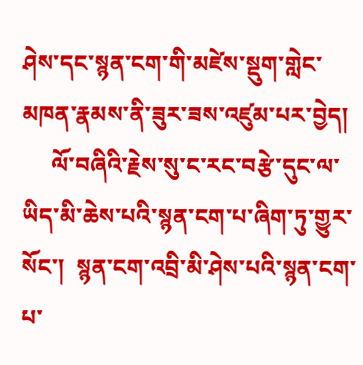ཤེས་དང་སྙན་ངག་གི་མཛེས་སྡུག་གླེང་མཁན་རྣམས་ནི་ཟུར་ཟས་འཛུམ་པར་བྱེད།
     ལོ་བཞིའི་རྗེས་སུ་ང་རང་བརྩེ་དུང་ལ་ཡིད་མི་ཆེས་པའི་སྙན་ངག་པ་ཞིག་ཏུ་གྱུར་སོང་།  སྙན་ངག་འབྲི་མི་ཤེས་པའི་སྙན་ངག་པ་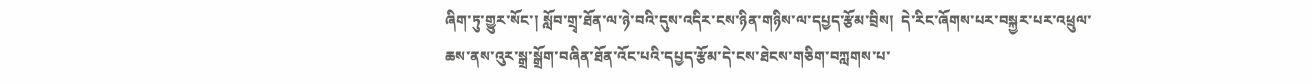ཞིག་ཏུ་གྱུར་སོང་། སློབ་གྲྭ་ཐོན་ལ་ཉེ་བའི་དུས་འདིར་ངས་ཉིན་གཉིས་ལ་དཔྱད་རྩོམ་བྲིས།  དེ་རིང་ཞོགས་པར་བསྐྱར་པར་འཕྲུལ་ཆས་ནས་འུར་སྒྲ་སྒྲོག་བཞིན་ཐོན་འོང་པའི་དཔྱད་རྩོམ་དེ་ངས་ཐེངས་གཅིག་བཀླགས་པ་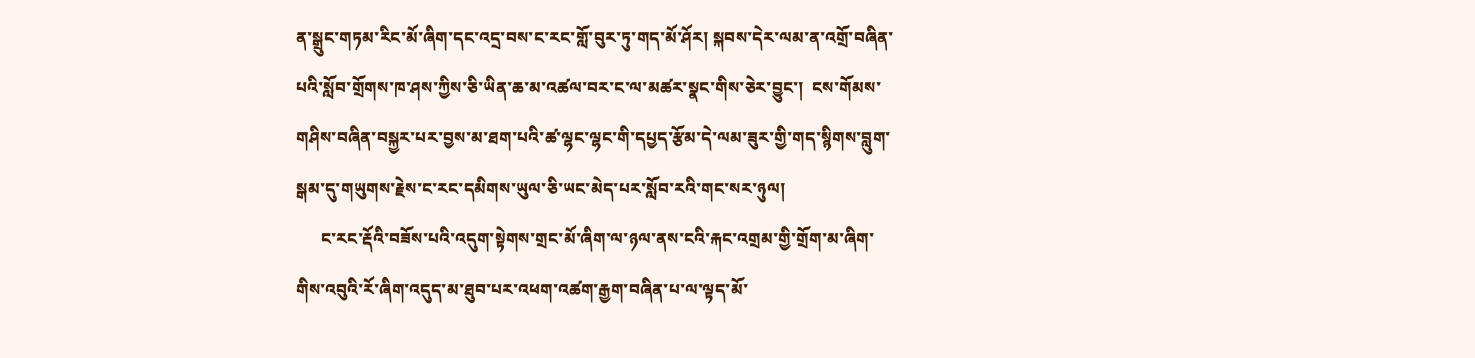ན་སྒྲུང་གཏམ་རིང་མོ་ཞིག་དང་འདྲ་བས་ང་རང་གློ་བུར་ཏུ་གད་མོ་ཤོར། སྐབས་དེར་ལམ་ན་འགྲོ་བཞིན་པའི་སློབ་གྲོགས་ཁ་ཤས་ཀྱིས་ཅི་ཡིན་ཆ་མ་འཚལ་བར་ང་ལ་མཚར་སྣང་གིས་ཅེར་བྱུང་།  ངས་གོམས་གཤིས་བཞིན་བསྐྱར་པར་བྱས་མ་ཐག་པའི་ཚ་ལྷང་ལྷང་གི་དཔྱད་རྩོམ་དེ་ལམ་ཟུར་གྱི་གད་སྙིགས་བླུག་སྒམ་དུ་གཡུགས་རྗེས་ང་རང་དམིགས་ཡུལ་ཅི་ཡང་མེད་པར་སློབ་རའི་གང་སར་ཉུལ།
      ང་རང་རྡོའི་བཟོས་པའི་འདུག་སྟེགས་གྲང་མོ་ཞིག་ལ་ཉལ་ནས་ངའི་རྐང་འགྲམ་གྱི་གྲོག་མ་ཞིག་གིས་འབུའི་རོ་ཞིག་འདུད་མ་ཐུབ་པར་འཕག་འཚག་རྒྱག་བཞིན་པ་ལ་ལྟད་མོ་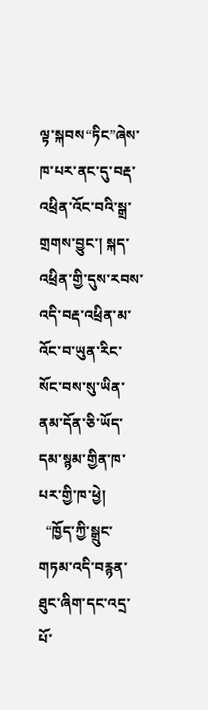ལྟ་སྐབས“ཏིང”ཞེས་ཁ་པར་ནང་དུ་བརྡ་འཕྲིན་འོང་བའི་སྒྲ་གྲགས་བྱུང་། སྐད་འཕྲིན་གྱི་དུས་རབས་འདི་བརྡ་འཕྲིན་མ་འོང་བ་ཡུན་རིང་སོང་བས་སུ་ཡིན་ནམ་དོན་ཅི་ཡོད་དམ་སྙམ་གྱིན་ཁ་པར་གྱི་ཁ་ཕྱེ།
  “ཁྱོད་ཀྱི་སྒྲུང་གཏམ་འདི་བརྙན་ཐུང་ཞིག་དང་འདྲ་པོ་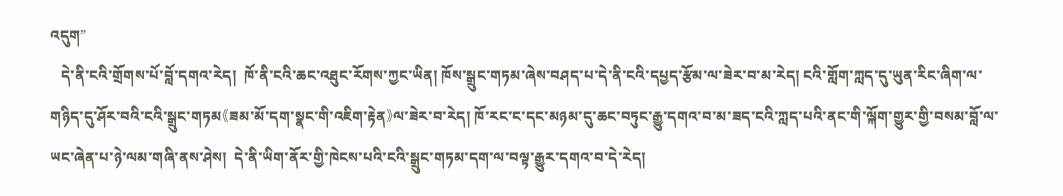འདུག”
   དེ་ནི་ངའི་གྲོགས་པོ་བློ་དགའ་རེད།  ཁོ་ནི་ངའི་ཆང་འཐུང་རོགས་ཀྱང་ཡིན། ཁོས་སྒྲུང་གཏམ་ཞེས་བཤད་པ་དེ་ནི་ངའི་དཔྱད་རྩོམ་ལ་ཟེར་བ་མ་རེད། ངའི་གློག་ཀླད་དུ་ཡུན་རིང་ཞིག་ལ་གཉིད་དུ་ཤོར་བའི་ངའི་སྒྲུང་གཏམ《ཟམ་མོ་དག་སྣང་གི་འཇིག་རྟེན》ལ་ཟེར་བ་རེད། ཁོ་རང་ང་དང་མཉམ་དུ་ཆང་བཏུང་རྒྱུ་དགའ་བ་མ་ཟད་ངའི་ཀླད་པའི་ནང་གི་ལྐོག་གྱུར་གྱི་བསམ་བློ་ལ་ཡང་ཞེན་པ་ཉེ་ལམ་གཞི་ནས་ཤེས།  དེ་ནི་ཡིག་ནོར་གྱི་ཁེངས་པའི་ངའི་སྒྲུང་གཏམ་དག་ལ་བལྟ་རྒྱུར་དགའ་བ་དེ་རེད།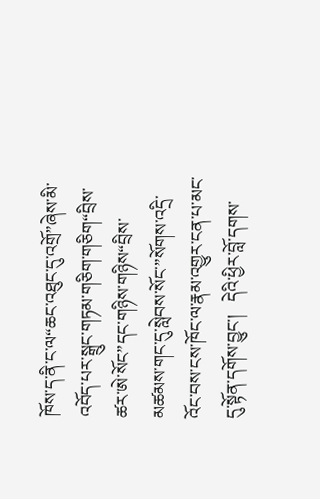ཁོས་ད་ནི་ང་ལ“ཆང་འཐུང་དུ་འགྲོ”ཞེས་མི་འབོད་པར་སྒྲུང་གཏམ་གཅིག་གཅིག“བྲིས་ཚར་ཨེ་སོང”དང་གཉིས་གཉིས“བྲིས་མཚམས་གང་དུ་སླེབས་སོང་”སོགས་འདྲི་འོང་བས་ངས་ཁོང་ལ་རྣམ་འགྱུར་ངན་པ་མང་དུ་སྟོན་དགོས་བྱུང་།   དེའི་ཕྱིར་བློ་དགས་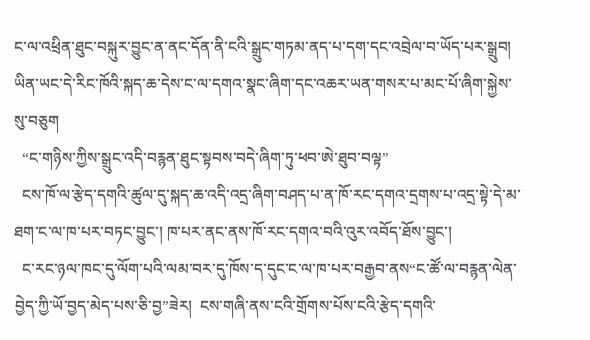ང་ལ་འཕྲིན་ཐུང་བསྐུར་བྱུང་ན་ནང་དོན་ནི་ངའི་སྒྲུང་གཏམ་ནད་པ་དག་དང་འབྲེལ་བ་ཡོད་པར་སྒྲུབ། ཡིན་ཡང་དེ་རིང་ཁོའི་སྐད་ཆ་དེས་ང་ལ་དགའ་སྣང་ཞིག་དང་འཆར་ཡན་གསར་པ་མང་པོ་ཞིག་སྐྱེས་སུ་བཅུག
  “ང་གཉིས་ཀྱིས་སྒྲུང་འདི་བརྙན་ཐུང་སྟབས་བདེ་ཞིག་ཏུ་ཕབ་ཨེ་ཐུབ་བལྟ”
  ངས་ཁོ་ལ་རྩེད་དགའི་ཚུལ་དུ་སྐད་ཆ་འདི་འདྲ་ཞིག་བཤད་པ་ན་ཁོ་རང་དགའ་དྲགས་པ་འདྲ་སྟེ་དེ་མ་ཐག་ང་ལ་ཁ་པར་བཏང་བྱུང་། ཁ་པར་ནང་ནས་ཁོ་རང་དགའ་བའི་འུར་འབོད་ཐོས་བྱུང་།
  ང་རང་ཉལ་ཁང་དུ་ལོག་པའི་ལམ་བར་དུ་ཁོས་ད་དུང་ང་ལ་ཁ་པར་བརྒྱབ་ནས“ང་ཚོ་ལ་བརྙན་ལེན་བྱེད་ཀྱི་ཡོ་བྱད་མེད་པས་ཅི་བྱ”ཟེར།  ངས་གཞི་ནས་ངའི་གྲོགས་པོས་ངའི་རྩེད་དགའི་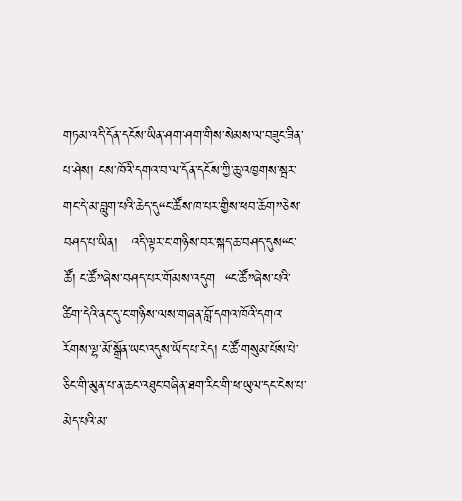གཏམ་འདི་དོན་དངོས་ཡིན་ཤག་ཤག་གིས་སེམས་ལ་བཟུང་ཟིན་པ་ཤེས། ངས་ཁོའི་དགའ་བ་ལ་དོན་དངོས་ཀྱི་ཆུ་འཁྱགས་སྦར་གང་དེ་མ་བླུག་པའི་ཆེད་དུ“ང་ཚོས་ཁ་པར་གྱིས་ཕབ་ཆོག”ཅེས་བཤད་པ་ཡིན།   འདི་ལྟར་ང་གཉིས་བར་སྐད་ཆ་བཤད་དུས“ང་ཚོ། ང་ཚོ”ཞེས་བཤད་པར་གོམས་འདུག  “ང་ཚོ”ཞེས་པའི་ཚིག་དེའི་ནང་དུ་ང་གཉིས་ལས་གཞན་བློ་དགའ་ཁོའི་དགའ་རོགས་ལྷ་མོ་སྒྲོན་ཡང་འདུས་ཡོད་པ་རེད། ང་ཚོ་གསུམ་པོས་པེ་ཅིང་གི་མུན་པ་ན་ཆང་འཐུང་བཞིན་ཐག་རིང་གི་ཕ་ཡུལ་དང་ངེས་པ་མེད་པའི་མ་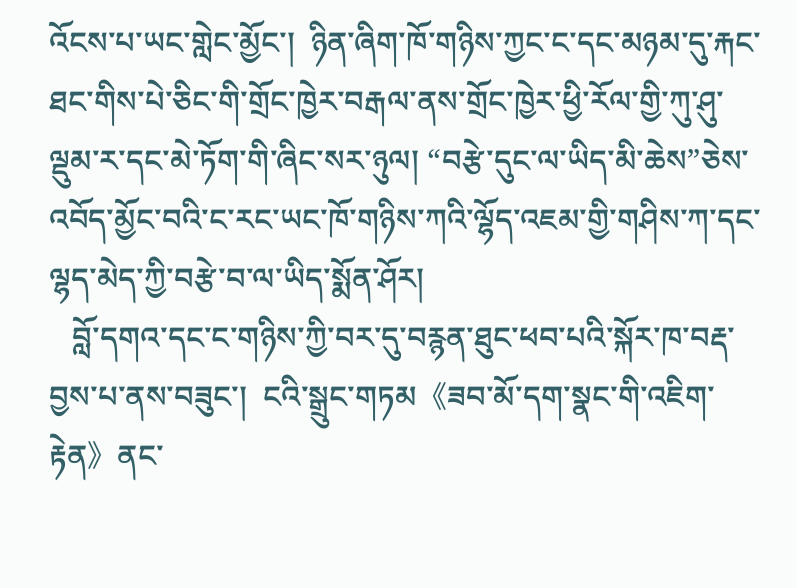འོངས་པ་ཡང་གླེང་མྱོང་།  ཉིན་ཞིག་ཁོ་གཉིས་ཀྱང་ང་དང་མཉམ་དུ་རྐང་ཐང་གིས་པེ་ཅིང་གི་གྲོང་ཁྱེར་བརྒལ་ནས་གྲོང་ཁྱེར་ཕྱི་རོལ་གྱི་ཀུ་ཤུ་ལྡུམ་ར་དང་མེ་ཏོག་གི་ཞིང་སར་ཉུལ། “བརྩེ་དུང་ལ་ཡིད་མི་ཆེས”ཅེས་འབོད་མྱོང་བའི་ང་རང་ཡང་ཁོ་གཉིས་ཀའི་ལྷོད་འཇམ་གྱི་གཤིས་ཀ་དང་ལྷད་མེད་ཀྱི་བརྩེ་བ་ལ་ཡིད་སྨོན་ཤོར།
   བློ་དགའ་དང་ང་གཉིས་ཀྱི་བར་དུ་བརྙན་ཐུང་ཕབ་པའི་སྐོར་ཁ་བརྡ་བྱས་པ་ནས་བཟུང་།  ངའི་སྒྲུང་གཏམ《ཟབ་མོ་དག་སྣང་གི་འཇིག་རྟེན》ནང་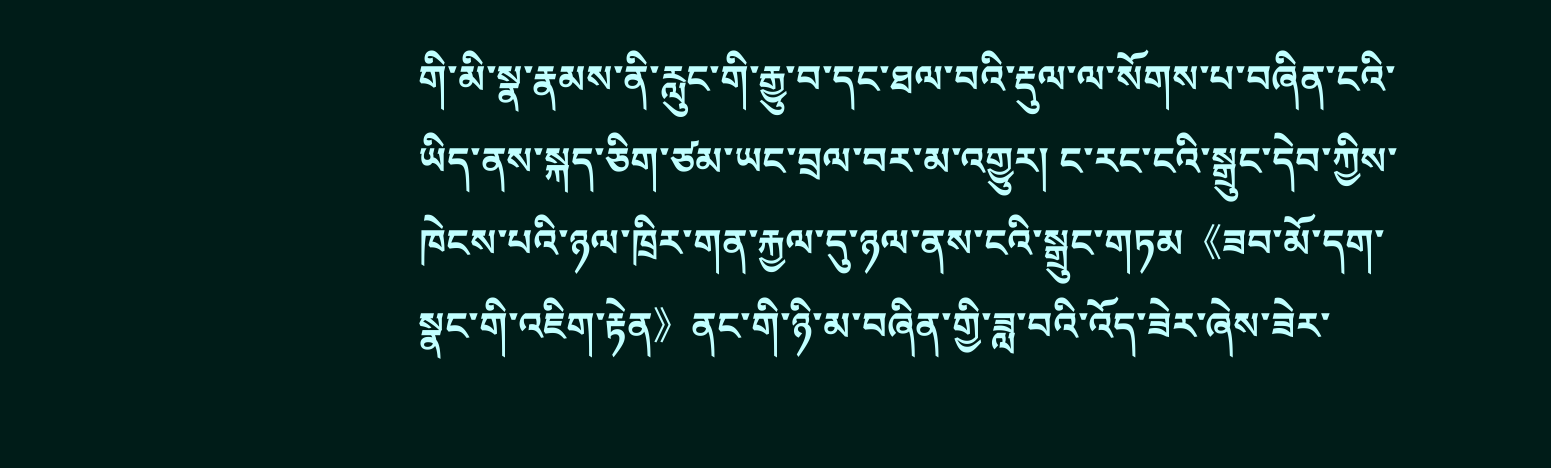གི་མི་སྣ་རྣམས་ནི་རླུང་གི་རྒྱུ་བ་དང་ཐལ་བའི་རྡུལ་ལ་སོགས་པ་བཞིན་ངའི་ཡིད་ནས་སྐད་ཅིག་ཙམ་ཡང་བྲལ་བར་མ་འགྱུར། ང་རང་ངའི་སྒྲུང་དེབ་ཀྱིས་ཁེངས་པའི་ཉལ་ཁྲིར་གན་རྐྱལ་དུ་ཉལ་ནས་ངའི་སྒྲུང་གཏམ《ཟབ་མོ་དག་སྣང་གི་འཇིག་རྟེན》ནང་གི་ཉི་མ་བཞིན་གྱི་ཟླ་བའི་འོད་ཟེར་ཞེས་ཟེར་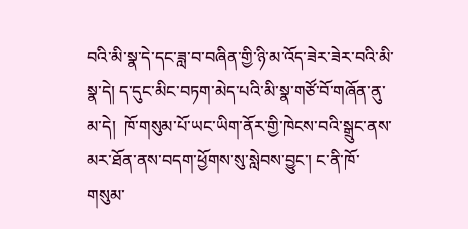བའི་མི་སྣ་དེ་དང་ཟླ་བ་བཞིན་གྱི་ཉི་མ་འོད་ཟེར་ཟེར་བའི་མི་སྣ་དེ། ད་དུང་མིང་བཏག་མེད་པའི་མི་སྣ་གཙོ་བོ་གཞོན་ནུ་མ་དེ།  ཁོ་གསུམ་པོ་ཡང་ཡིག་ནོར་གྱི་ཁེངས་བའི་སྒྲུང་ནས་མར་ཐོན་ནས་བདག་ཕྱོགས་སུ་སླེབས་བྱུང་། ང་ནི་ཁོ་གསུམ་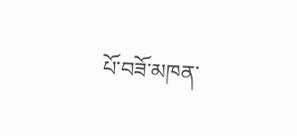པོ་བཟོ་མཁན་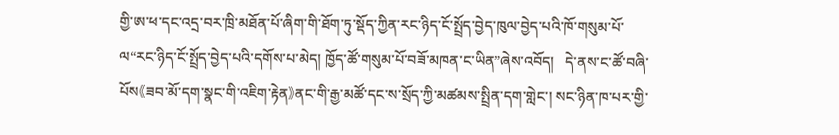གྱི་ཨ་ཕ་དང་འདྲ་བར་ཁྲི་མཐོན་པོ་ཞིག་གི་ཐོག་ཏུ་སྡོད་ཀྱིན་རང་ཉིད་ངོ་སྤྲོད་བྱེད་ཁུལ་བྱེད་པའི་ཁོ་གསུམ་པོ་ལ“རང་ཉིད་ངོ་སྤྲོད་བྱེད་པའི་དགོས་པ་མེད། ཁྱོད་ཚོ་གསུམ་པོ་བཟོ་མཁན་ང་ཡིན”ཞེས་འབོད།   དེ་ནས་ང་ཚོ་བཞི་པོས《ཟབ་མོ་དག་སྣང་གི་འཇིག་རྟེན》ནང་གི་རྒྱ་མཚོ་དང་ས་སྲོད་ཀྱི་མཚམས་སྤྲིན་དག་གླེང་། སང་ཉིན་ཁ་པར་གྱི་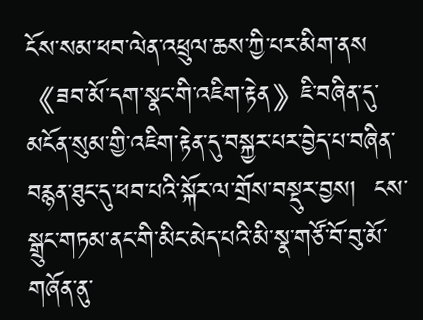ངོས་སམ་ཕབ་ལེན་འཕྲུལ་ཆས་ཀྱི་པར་མིག་ནས《ཟབ་མོ་དག་སྣང་གི་འཇིག་རྟེན》ཇི་བཞིན་དུ་མངོན་སུམ་གྱི་འཇིག་རྟེན་དུ་བསྐྱར་པར་བྱེད་པ་བཞིན་བརྙན་ཐུང་དུ་ཕབ་པའི་སྐོར་ལ་གྲོས་བསྡུར་བྱས།  ངས་སྒྲུང་གཏམ་ནང་གི་མིང་མེད་པའི་མི་སྣ་གཙོ་བོ་བུ་མོ་གཞོན་ནུ་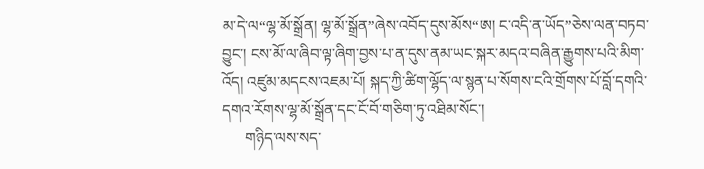མ་དེ་ལ“ལྷ་མོ་སྒྲོན། ལྷ་མོ་སྒྲོན”ཞེས་འབོད་དུས་མོས“ཨ། ང་འདི་ན་ཡོད”ཅེས་ལན་བཏབ་བྱུང་། ངས་མོ་ལ་ཞིབ་ལྟ་ཞིག་བྱས་པ་ན་དུས་ནམ་ཡང་སྐར་མདའ་བཞིན་རྒྱུགས་པའི་མིག་འོད། འཛུམ་མདངས་འཇམ་པོ། སྐད་ཀྱི་ཚིག་ལྷོད་ལ་སྙན་པ་སོགས་ངའི་གྲོགས་པོ་བློ་དགའི་དགའ་རོགས་ལྷ་མོ་སྒྲོན་དང་ངོ་བོ་གཅིག་ཏུ་འཐིམ་སོང་།
      གཉིད་ལས་སད་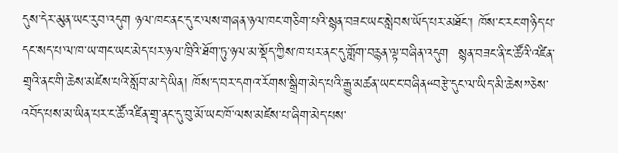དུས་དེར་མུན་ཡང་རུབ་འདུག ཉལ་ཁང་ནང་དུ་ང་ལས་གཞན་ཉལ་ཁང་གཅིག་པའི་སྙན་བཟང་ཡང་སླེབས་ཡོད་པར་མཐོང་། ཁོས་ང་རང་གཉིད་པ་དང་སད་པ་ལ་ཁ་ཡ་གང་ཡང་མེད་པར་ཉལ་ཁྲིའི་ཐོག་ཏུ་ཉལ་མ་སྡོད་ཀྱིས་ཁ་པར་ནང་དུ་གློག་བརྙན་ལྟ་བཞིན་འདུག  སྙན་བཟང་ནི་ང་ཚོའི་འཛིན་གྲྭའི་ནང་གི་ཆེས་མཛེས་པའི་སློབ་མ་དེ་ཡིན། ཁོས་ད་བར་དགའ་རོགས་སྒྲིག་མེད་པའི་རྒྱུ་མཚན་ཡང་ང་བཞིན“བརྩེ་དུང་ལ་ཡིད་མི་ཆེས”ཅེས་འབོད་པས་མ་ཡིན་པར་ང་ཚོ་འཛིན་གྲྭ་ནང་དུ་བུ་མོ་ཡང་ཁོ་ལས་མཛེས་པ་ཞིག་མེད་པས་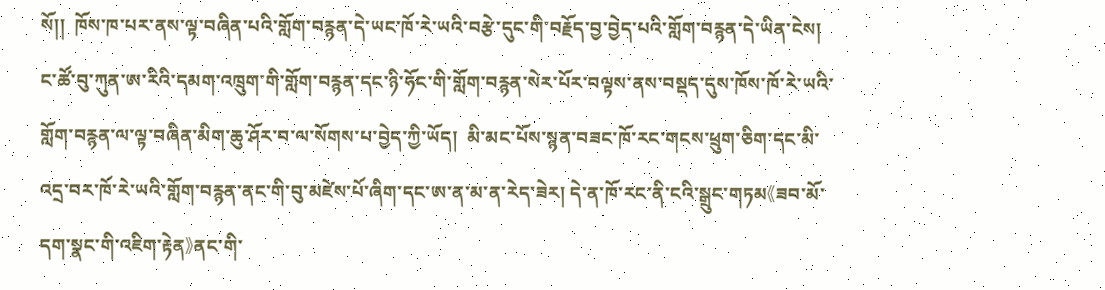སོ།།  ཁོས་ཁ་པར་ནས་ལྟ་བཞིན་པའི་གློག་བརྙན་དེ་ཡང་ཁོ་རེ་ཡའི་བརྩེ་དུང་གི་བརྗོད་བྱ་བྱེད་པའི་གློག་བརྙན་དེ་ཡིན་ངེས། ང་ཚོ་བུ་ཀུན་ཨ་རིའི་དམག་འཁྲུག་གི་གློག་བརྙན་དང་ཉི་ཧོང་གི་གློག་བརྙན་སེར་པོར་བལྟས་ནས་བསྡད་དུས་ཁོས་ཁོ་རེ་ཡའི་གློག་བརྙན་ལ་ལྟ་བཞིན་མིག་ཆུ་ཤོར་བ་ལ་སོགས་པ་བྱེད་ཀྱི་ཡོད།  མི་མང་པོས་སྙན་བཟང་ཁོ་རང་གངས་ཕྲུག་ཅིག་དང་མི་འདྲ་བར་ཁོ་རེ་ཡའི་གློག་བརྙན་ནང་གི་བུ་མཛེས་པོ་ཞིག་དང་ཨ་ན་མ་ན་རེད་ཟེར། དེ་ན་ཁོ་རང་ནི་ངའི་སྒྲུང་གཏམ《ཟབ་མོ་དག་སྣང་གི་འཇིག་རྟེན》ནང་གི་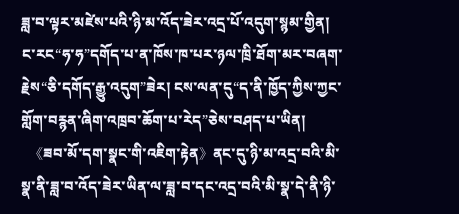ཟླ་བ་ལྟར་མཛེས་པའི་ཉི་མ་འོད་ཟེར་འདྲ་པོ་འདུག་སྙམ་གྱིན། ང་རང“ཧ་ཧ”དགོད་པ་ན་ཁོས་ཁ་པར་ཉལ་ཁྲི་ཐོག་མར་བཞག་རྗེས“ཅི་དགོད་རྒྱུ་འདུག”ཟེར། ངས་ལན་དུ“ད་ནི་ཁྱོད་ཀྱིས་ཀྱང་གློག་བརྙན་ཞིག་འཁྲབ་ཆོག་པ་རེད”ཅེས་བཤད་པ་ཡིན།
  《ཟབ་མོ་དག་སྣང་གི་འཇིག་རྟེན》ནང་དུ་ཉི་མ་འདྲ་བའི་མི་སྣ་ནི་ཟླ་བ་འོད་ཟེར་ཡིན་ལ་ཟླ་བ་དང་འདྲ་བའི་མི་སྣ་དེ་ནི་ཉི་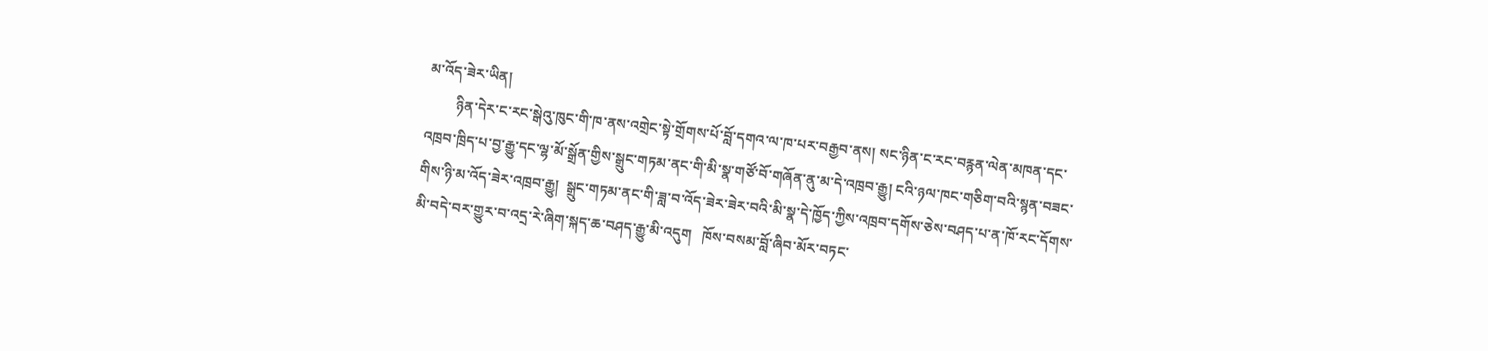མ་འོད་ཟེར་ཡིན།
        ཉིན་དེར་ང་རང་སྒེའུ་ཁུང་གི་ཁ་ནས་འགྲེང་སྟེ་གྲོགས་པོ་བློ་དགའ་ལ་ཁ་པར་བརྒྱབ་ནས། སང་ཉིན་ང་རང་བརྙན་ལེན་མཁན་དང་འཁྲབ་ཁྲིད་པ་བྱ་རྒྱུ་དང་ལྷ་མོ་སྒྲོན་གྱིས་སྒྲུང་གཏམ་ནང་གི་མི་སྣ་གཙོ་བོ་གཞོན་ནུ་མ་དེ་འཁྲབ་རྒྱུ། ངའི་ཉལ་ཁང་གཅིག་བའི་སྙན་བཟང་གིས་ཉི་མ་འོད་ཟེར་འཁྲབ་རྒྱུ།  སྒྲུང་གཏམ་ནང་གི་ཟླ་བ་འོད་ཟེར་ཟེར་བའི་མི་སྣ་དེ་ཁྱོད་ཀྱིས་འཁྲབ་དགོས་ཅེས་བཤད་པ་ན་ཁོ་རང་དོགས་མི་བདེ་བར་གྱུར་བ་འདྲ་རེ་ཞིག་སྐད་ཆ་བཤད་རྒྱུ་མི་འདུག   ཁོས་བསམ་བློ་ཞིབ་མོར་བཏང་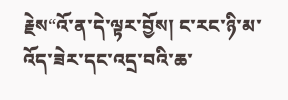རྗེས“འོ་ན་དེ་ལྟར་བྱོས། ང་རང་ཉི་མ་འོད་ཟེར་དང་འདྲ་བའི་ཆ་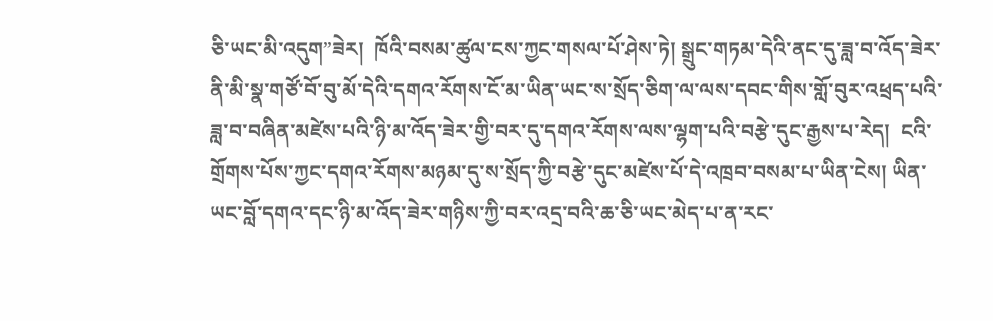ཅི་ཡང་མི་འདུག”ཟེར།  ཁོའི་བསམ་ཚུལ་ངས་ཀྱང་གསལ་པོ་ཤེས་ཏེ། སྒྲུང་གཏམ་དེའི་ནང་དུ་ཟླ་བ་འོད་ཟེར་ནི་མི་སྣ་གཙོ་བོ་བུ་མོ་དེའི་དགའ་རོགས་ངོ་མ་ཡིན་ཡང་ས་སྲོད་ཅིག་ལ་ལས་དབང་གིས་གློ་བུར་འཕྲད་པའི་ཟླ་བ་བཞིན་མཛེས་པའི་ཉི་མ་འོད་ཟེར་གྱི་བར་དུ་དགའ་རོགས་ལས་ལྷག་པའི་བརྩེ་དུང་རྒྱས་པ་རེད།  ངའི་གྲོགས་པོས་ཀྱང་དགའ་རོགས་མཉམ་དུ་ས་སྲོད་ཀྱི་བརྩེ་དུང་མཛེས་པོ་དེ་འཁྲབ་བསམ་པ་ཡིན་ངེས། ཡིན་ཡང་བློ་དགའ་དང་ཉི་མ་འོད་ཟེར་གཉིས་ཀྱི་བར་འདྲ་བའི་ཆ་ཅི་ཡང་མེད་པ་ན་རང་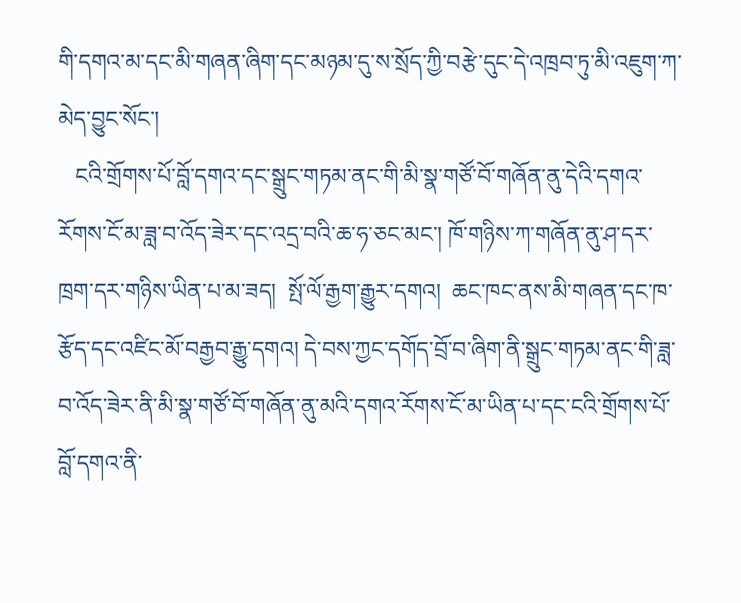གི་དགའ་མ་དང་མི་གཞན་ཞིག་དང་མཉམ་དུ་ས་སྲོད་ཀྱི་བརྩེ་དུང་དེ་འཁྲབ་ཏུ་མི་འཇུག་ཀ་མེད་བྱུང་སོང་།
   ངའི་གྲོགས་པོ་བློ་དགའ་དང་སྒྲུང་གཏམ་ནང་གི་མི་སྣ་གཙོ་བོ་གཞོན་ནུ་དེའི་དགའ་རོགས་ངོ་མ་ཟླ་བ་འོད་ཟེར་དང་འདྲ་བའི་ཆ་ཧ་ཅང་མང་། ཁོ་གཉིས་ཀ་གཞོན་ནུ་ཤ་དར་ཁྲག་དར་གཉིས་ཡིན་པ་མ་ཟད།  སྤོ་ལོ་རྒྱག་རྒྱུར་དགའ།  ཆང་ཁང་ནས་མི་གཞན་དང་ཁ་རྩོད་དང་འཛིང་མོ་བརྒྱབ་རྒྱུ་དགའ། དེ་བས་ཀྱང་དགོད་བྲོ་བ་ཞིག་ནི་སྒྲུང་གཏམ་ནང་གི་ཟླ་བ་འོད་ཟེར་ནི་མི་སྣ་གཙོ་བོ་གཞོན་ནུ་མའི་དགའ་རོགས་ངོ་མ་ཡིན་པ་དང་ངའི་གྲོགས་པོ་བློ་དགའ་ནི་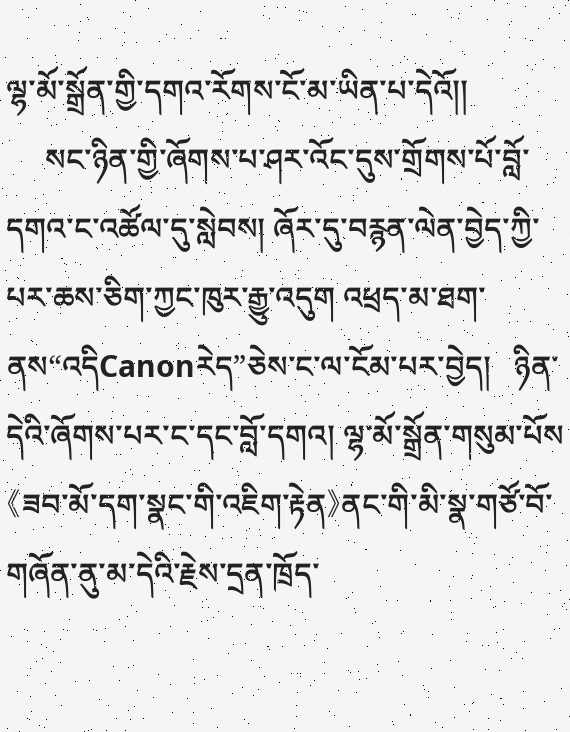ལྷ་མོ་སྒྲོན་གྱི་དགའ་རོགས་ངོ་མ་ཡིན་པ་དེའོ།།
     སང་ཉིན་གྱི་ཞོགས་པ་ཤར་འོང་དུས་གྲོགས་པོ་བློ་དགའ་ང་འཚོལ་དུ་སླེབས། ཞོར་དུ་བརྙན་ལེན་བྱེད་ཀྱི་པར་ཆས་ཅིག་ཀྱང་ཁུར་རྒྱུ་འདུག འཕྲད་མ་ཐག་ནས“འདིCanonརེད”ཅེས་ང་ལ་ངོམ་པར་བྱེད།   ཉིན་དེའི་ཞོགས་པར་ང་དང་བློ་དགའ། ལྷ་མོ་སྒྲོན་གསུམ་པོས《ཟབ་མོ་དག་སྣང་གི་འཇིག་རྟེན》ནང་གི་མི་སྣ་གཙོ་བོ་གཞོན་ནུ་མ་དེའི་རྗེས་དྲན་ཁྲོད་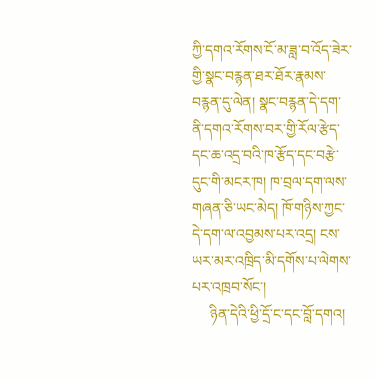ཀྱི་དགའ་རོགས་ངོ་མ་ཟླ་བ་འོད་ཟེར་གྱི་སྣང་བརྙན་ཐར་ཐོར་རྣམས་བརྙན་དུ་ལེན། སྣང་བརྙན་དེ་དག་ནི་དགའ་རོགས་བར་གྱི་རོལ་རྩེད་དང་ཆ་འདྲ་བའི་ཁ་རྩོད་དང་བརྩེ་དུང་གི་མངར་ཁ། ཁ་བྲལ་དག་ལས་གཞན་ཅི་ཡང་མེད། ཁོ་གཉིས་ཀྱང་དེ་དག་ལ་འབྱམས་པར་འདྲ། ངས་ཡར་མར་འཁྲིད་མི་དགོས་པ་ལེགས་པར་འཁྲབ་སོང་།
     ཉིན་དེའི་ཕྱི་དྲོ་ང་དང་བློ་དགའ།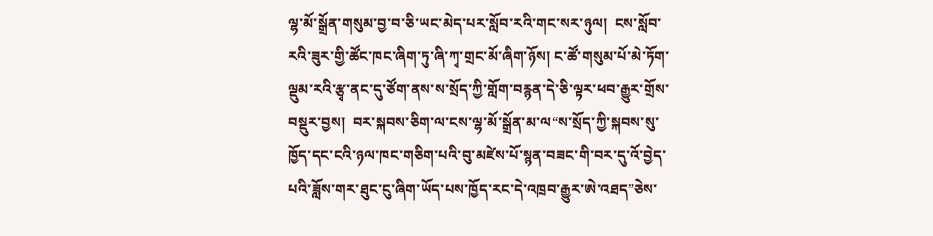ལྷ་མོ་སྒྲོན་གསུམ་བྱ་བ་ཅི་ཡང་མེད་པར་སློབ་རའི་གང་སར་ཉུལ།  ངས་སློབ་རའི་ཟུར་གྱི་ཚོང་ཁང་ཞིག་ཏུ་ཞི་ཀྭ་གྲང་མོ་ཞིག་ཉོས། ང་ཚོ་གསུམ་པོ་མེ་ཏོག་ལྡུམ་རའི་རྩྭ་ནང་དུ་ཙོག་ནས་ས་སྲོད་ཀྱི་གློག་བརྙན་དེ་ཅི་ལྟར་ཕབ་རྒྱུར་གྲོས་བསྡུར་བྱས།  བར་སྐབས་ཅིག་ལ་ངས་ལྷ་མོ་སྒྲོན་མ་ལ“ས་སྲོད་ཀྱི་སྐབས་སུ་ཁྱོད་དང་ངའི་ཉལ་ཁང་གཅིག་པའི་བུ་མཛེས་པོ་སྙན་བཟང་གི་བར་དུ་འོ་བྱེད་པའི་ཟློས་གར་ཐུང་ངུ་ཞིག་ཡོད་པས་ཁྱོད་རང་དེ་འཁྲབ་རྒྱུར་ཨེ་འཐད”ཅེས་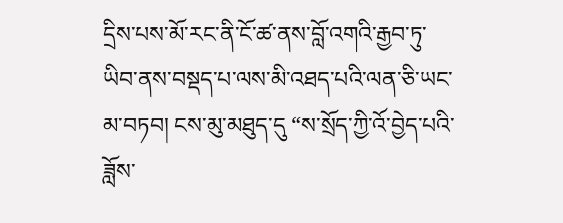དྲིས་པས་མོ་རང་ནི་ངོ་ཚ་ནས་བློ་འགའི་རྒྱབ་ཏུ་ཡིབ་ནས་བསྡད་པ་ལས་མི་འཐད་པའི་ལན་ཅི་ཡང་མ་བཏབ། ངས་མུ་མཐུད་དུ “ས་སྲོད་ཀྱི་འོ་བྱེད་པའི་ཟློས་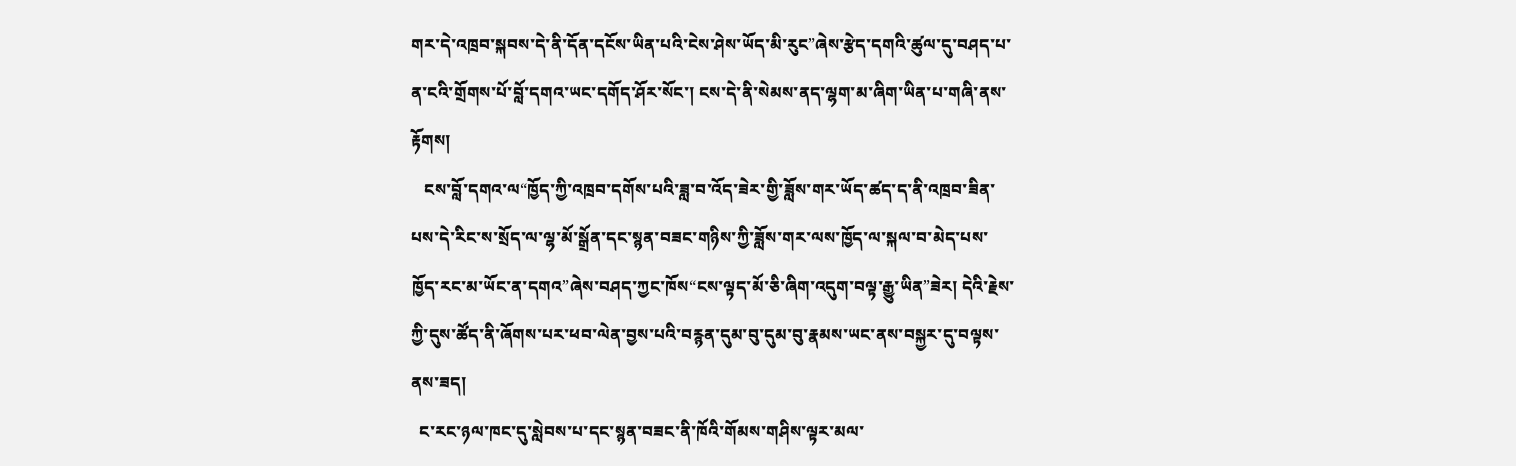གར་དེ་འཁྲབ་སྐབས་དེ་ནི་དོན་དངོས་ཡིན་པའི་ངེས་ཤེས་ཡོད་མི་རུང”ཞེས་རྩེད་དགའི་ཚུལ་དུ་བཤད་པ་ན་ངའི་གྲོགས་པོ་བློ་དགའ་ཡང་དགོད་ཤོར་སོང་། ངས་དེ་ནི་སེམས་ནད་ལྷག་མ་ཞིག་ཡིན་པ་གཞི་ནས་རྟོགས།
   ངས་བློ་དགའ་ལ“ཁྱོད་ཀྱི་འཁྲབ་དགོས་པའི་ཟླ་བ་འོད་ཟེར་གྱི་ཟློས་གར་ཡོད་ཚད་ད་ནི་འཁྲབ་ཟིན་པས་དེ་རིང་ས་སྲོད་ལ་ལྷ་མོ་སྒྲོན་དང་སྙན་བཟང་གཉིས་ཀྱི་ཟློས་གར་ལས་ཁྱོད་ལ་སྐལ་བ་མེད་པས་ཁྱོད་རང་མ་ཡོང་ན་དགའ”ཞེས་བཤད་ཀྱང་ཁོས“ངས་ལྟད་མོ་ཅི་ཞིག་འདུག་བལྟ་རྒྱུ་ཡིན”ཟེར། དེའི་རྗེས་ཀྱི་དུས་ཚོད་ནི་ཞོགས་པར་ཕབ་ལེན་བྱས་པའི་བརྙན་དུམ་བུ་དུམ་བུ་རྣམས་ཡང་ནས་བསྐྱར་དུ་བལྟས་ནས་ཟད།
  ང་རང་ཉལ་ཁང་དུ་སླེབས་པ་དང་སྙན་བཟང་ནི་ཁོའི་གོམས་གཤིས་ལྟར་མལ་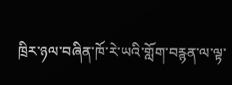ཁྲིར་ཉལ་བཞིན་ཁོ་རེ་ཡའི་གློག་བརྙན་ལ་ལྟ་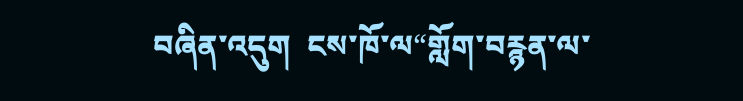བཞིན་འདུག  ངས་ཁོ་ལ“གློག་བརྙན་ལ་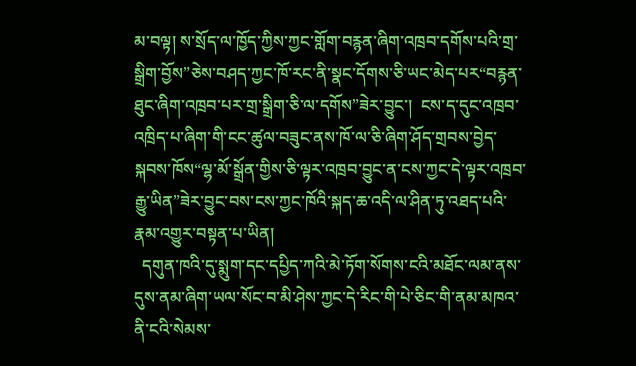མ་བལྟ། ས་སྲོད་ལ་ཁྱོད་ཀྱིས་ཀྱང་གློག་བརྙན་ཞིག་འཁྲབ་དགོས་པའི་གྲ་སྒྲིག་བྱོས”ཅེས་བཤད་ཀྱང་ཁོ་རང་ནི་སྣང་དོགས་ཅི་ཡང་མེད་པར“བརྙན་ཐུང་ཞིག་འཁྲབ་པར་གྲ་སྒྲིག་ཅི་ལ་དགོས”ཟེར་བྱུང་།  ངས་ད་དུང་འཁྲབ་འཁྲིད་པ་ཞིག་གི་ངང་ཚུལ་བཟུང་ནས་ཁོ་ལ་ཅི་ཞིག་ཤོད་གྲབས་བྱེད་སྐབས་ཁོས“ལྷ་མོ་སྒྲོན་གྱིས་ཅི་ལྟར་འཁྲབ་བྱུང་ན་ངས་ཀྱང་དེ་ལྟར་འཁྲབ་རྒྱུ་ཡིན”ཟེར་བྱུང་བས་ངས་ཀྱང་ཁོའི་སྐད་ཆ་འདི་ལ་ཤིན་ཏུ་འཐད་པའི་རྣམ་འགྱུར་བསྟན་པ་ཡིན།
  དགུན་ཁའི་དུ་སྨུག་དང་དཔྱིད་ཀའི་མེ་ཏོག་སོགས་ངའི་མཐོང་ལམ་ནས་དུས་ནམ་ཞིག་ཡལ་སོང་བ་མི་ཤེས་ཀྱང་དེ་རིང་གི་པེ་ཅིང་གི་ནམ་མཁའ་ནི་ངའི་སེམས་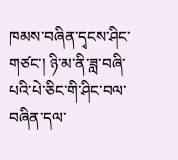ཁམས་བཞིན་དྭངས་ཤིང་གཙང་། ཉི་མ་ནི་ཟླ་བཞི་པའི་པེ་ཅིང་གི་ཤིང་བལ་བཞིན་དལ་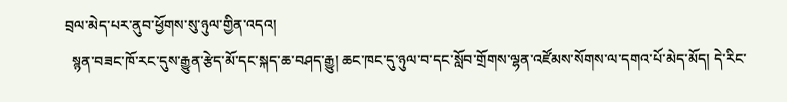བྲལ་མེད་པར་ནུབ་ཕྱོགས་སུ་ཉུལ་གྱིན་འདའ།
  སྙན་བཟང་ཁོ་རང་དུས་རྒྱུན་རྩེད་མོ་དང་སྐད་ཆ་བཤད་རྒྱུ། ཆང་ཁང་དུ་ཉུལ་བ་དང་སློབ་གྲོགས་ལྷན་འཛོམས་སོགས་ལ་དགའ་པོ་མེད་མོད། དེ་རིང་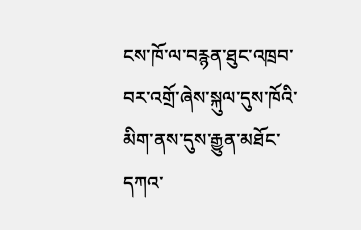ངས་ཁོ་ལ་བརྙན་ཐུང་འཁྲབ་བར་འགྲོ་ཞེས་སྐུལ་དུས་ཁོའི་མིག་ནས་དུས་རྒྱུན་མཐོང་དཀའ་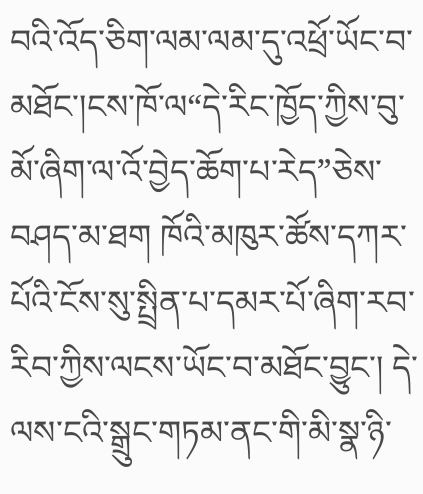བའི་འོད་ཅིག་ལམ་ལམ་དུ་འཕྲོ་ཡོང་བ་མཐོང་།ངས་ཁོ་ལ“དེ་རིང་ཁྱོད་ཀྱིས་བུ་མོ་ཞིག་ལ་འོ་བྱེད་ཆོག་པ་རེད”ཅེས་བཤད་མ་ཐག ཁོའི་མཁུར་ཚོས་དཀར་པོའི་ངོས་སུ་སྤྲིན་པ་དམར་པོ་ཞིག་རབ་རིབ་ཀྱིས་ལངས་ཡོང་བ་མཐོང་བྱུང་། དེ་ལས་ངའི་སྒྲུང་གཏམ་ནང་གི་མི་སྣ་ཉི་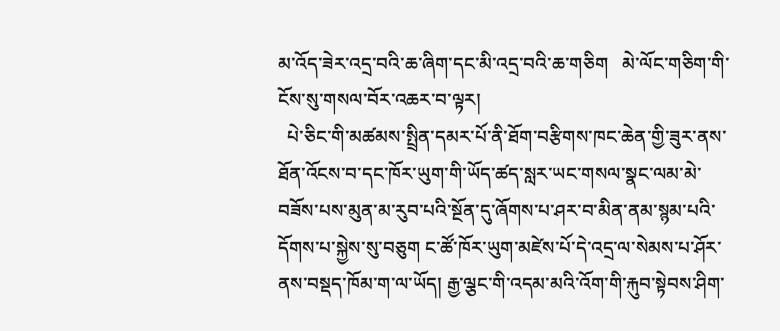མ་འོད་ཟེར་འདྲ་བའི་ཆ་ཞིག་དང་མི་འདྲ་བའི་ཆ་གཅིག   མེ་ལོང་གཅིག་གི་ངོས་སུ་གསལ་བོར་འཆར་བ་ལྟར།
  པེ་ཅིང་གི་མཚམས་སྤྲིན་དམར་པོ་ནི་ཐོག་བརྩིགས་ཁང་ཆེན་གྱི་ཟུར་ནས་ཐོན་འོངས་བ་དང་ཁོར་ཡུག་གི་ཡོད་ཚད་སླར་ཡང་གསལ་སྣང་ལམ་མེ་བཟོས་པས་མུན་མ་རུབ་པའི་སྔོན་དུ་ཞོགས་པ་ཤར་བ་མིན་ནམ་སྙམ་པའི་དོགས་པ་སྐྱེས་སུ་བཅུག ང་ཚོ་ཁོར་ཡུག་མཛེས་པོ་དེ་འདྲ་ལ་སེམས་པ་ཤོར་ནས་བསྡད་ཁོམ་ག་ལ་ཡོད། རྒྱ་ལྕང་གི་འདམ་མའི་འོག་གི་རྐུབ་སྟེབས་ཤིག་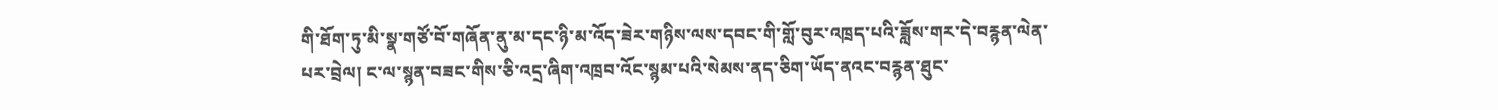གི་ཐོག་ཏུ་མི་སྣ་གཙོ་བོ་གཞོན་ནུ་མ་དང་ཉི་མ་འོད་ཟེར་གཉིས་ལས་དབང་གི་གློ་བུར་འཁྲད་པའི་ཟློས་གར་དེ་བརྙན་ལེན་པར་བྲེལ། ང་ལ་སྙན་བཟང་གིས་ཅི་འདྲ་ཞིག་འཁྲབ་འོང་སྙམ་པའི་སེམས་ནད་ཅིག་ཡོད་ནའང་བརྙན་ཐུང་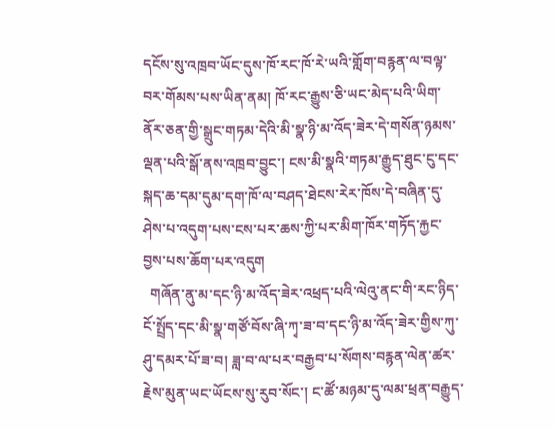དངོས་སུ་འཁྲབ་ཡོང་དུས་ཁོ་རང་ཁོ་རེ་ཡའི་གློག་བརྙན་ལ་བལྟ་བར་གོམས་པས་ཡིན་ནམ། ཁོ་རང་རྒྱུས་ཅི་ཡང་མེད་པའི་ཡིག་ནོར་ཅན་གྱི་སྒྲུང་གཏམ་དེའི་མི་སྣ་ཉི་མ་འོད་ཟེར་དེ་གསོན་ཉམས་ལྡན་པའི་སྒོ་ནས་འཁྲབ་བྱུང་། ངས་མི་སྣའི་གཏམ་རྒྱུད་ཐུང་ངུ་དང་སྐད་ཆ་དམ་དུམ་དག་ཁོ་ལ་བཤད་ཐེངས་རེར་ཁོས་དེ་བཞིན་དུ་ཤེས་པ་འདུག་པས་ངས་པར་ཆས་ཀྱི་པར་མིག་ཁོར་གཏོད་རྐྱང་བྱས་པས་ཆོག་པར་འདུག
  གཞོན་ནུ་མ་དང་ཉི་མ་འོད་ཟེར་འཕྲད་པའི་ལེའུ་ནང་གི་རང་ཉིད་ངོ་སྤྲོད་དང་མི་སྣ་གཙོ་བོས་ཞི་ཀྭ་ཟ་བ་དང་ཉི་མ་འོད་ཟེར་གྱིས་ཀུ་ཤུ་དམར་པོ་ཟ་བ། ཟླ་བ་ལ་པར་བརྒྱབ་པ་སོགས་བརྙན་ལེན་ཚར་རྗེས་མུན་ཡང་ཡོངས་སུ་རུབ་སོང་། ང་ཚོ་མཉམ་དུ་ལམ་ཕྲན་བརྒྱུད་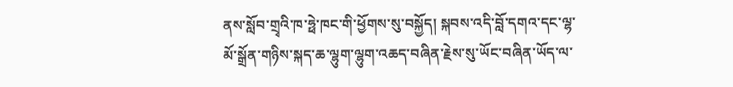ནས་སློབ་གྲྭའི་ཁ་ཧྥེ་ཁང་གི་ཕྱོགས་སུ་བསྐྱོད། སྐབས་འདི་བློ་དགའ་དང་ལྷ་མོ་སྒྲོན་གཉིས་སྐད་ཆ་ལྷུག་ལྷུག་འཆད་བཞིན་རྗེས་སུ་ཡོང་བཞིན་ཡོད་ལ་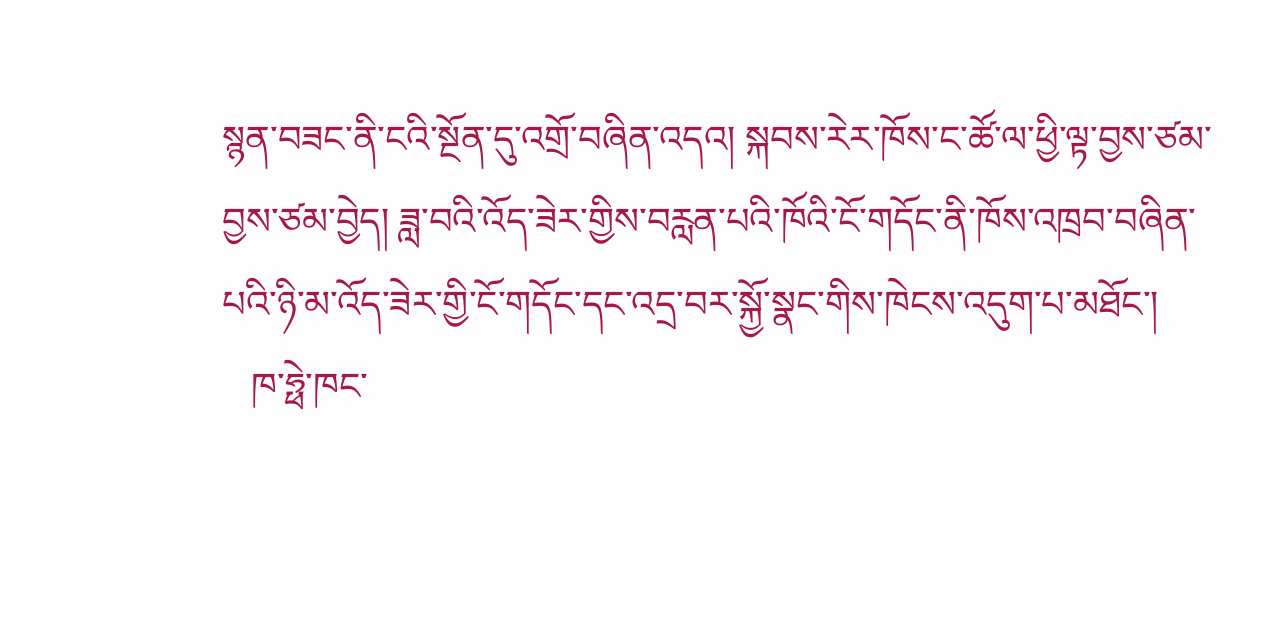སྙན་བཟང་ནི་ངའི་སྔོན་དུ་འགྲོ་བཞིན་འདའ། སྐབས་རེར་ཁོས་ང་ཚོ་ལ་ཕྱི་ལྟ་བྱས་ཙམ་བྱས་ཙམ་བྱེད། ཟླ་བའི་འོད་ཟེར་གྱིས་བརླན་པའི་ཁོའི་ངོ་གདོང་ནི་ཁོས་འཁྲབ་བཞིན་པའི་ཉི་མ་འོད་ཟེར་གྱི་ངོ་གདོང་དང་འདྲ་བར་སྐྱོ་སྣང་གིས་ཁེངས་འདུག་པ་མཐོང་།
   ཁ་ཧྥེ་ཁང་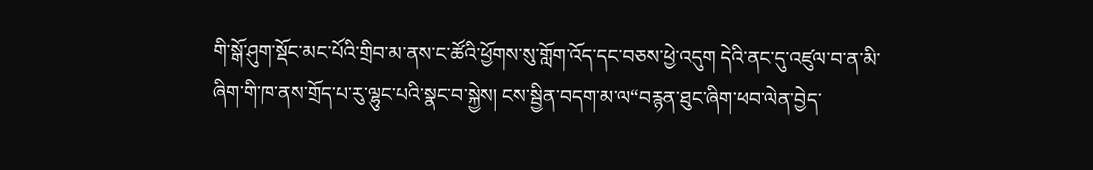གི་སྒོ་ཤུག་སྡོང་མང་པོའི་གྲིབ་མ་ནས་ང་ཚོའི་ཕྱོགས་སུ་གློག་འོད་དང་བཅས་ཕྱེ་འདུག དེའི་ནང་དུ་འཛུལ་བ་ན་མི་ཞིག་གི་ཁ་ནས་གྲོད་པ་རུ་ལྷུང་པའི་སྣང་བ་སྐྱེས། ངས་སྦྱིན་བདག་མ་ལ“བརྙན་ཐུང་ཞིག་ཕབ་ལེན་བྱེད་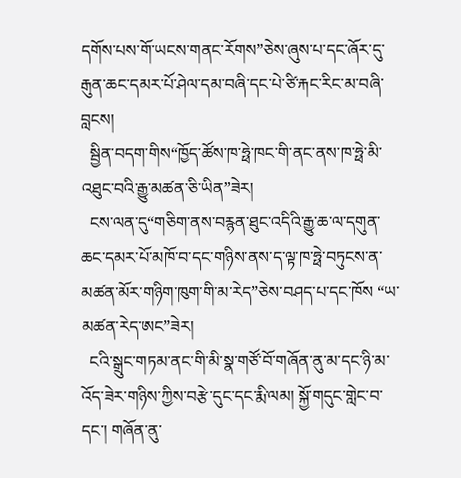དགོས་པས་གོ་ཡངས་གནང་རོགས”ཅེས་ཞུས་པ་དང་ཞོར་དུ་རྒུན་ཆང་དམར་པོ་ཤེལ་དམ་བཞི་དང་པེ་ཙི་རྐང་རིང་མ་བཞི་བླངས།
  སྦྱིན་བདག་གིས“ཁྱོད་ཚོས་ཁ་ཧྥེ་ཁང་གི་ནང་ནས་ཁ་ཧྥེ་མི་འཐུང་བའི་རྒྱུ་མཚན་ཅི་ཡིན”ཟེར།
  ངས་ལན་དུ“གཅིག་ནས་བརྙན་ཐུང་འདིའི་རྒྱུ་ཆ་ལ་དགུན་ཆང་དམར་པོ་མཁོ་བ་དང་གཉིས་ནས་ད་ལྟ་ཁ་ཧྥེ་བཏུངས་ན་མཚན་མོར་གཉིག་ཁུག་གི་མ་རེད”ཅེས་བཤད་པ་དང་ཁོས “ཡ་མཚན་རེད་ཨང”ཟེར།
  ངའི་སྒྲུང་གཏམ་ནང་གི་མི་སྣ་གཙོ་བོ་གཞོན་ནུ་མ་དང་ཉི་མ་འོད་ཟེར་གཉིས་ཀྱིས་བརྩེ་དུང་དང་རྨི་ལམ། སྐྱོ་གདུང་གླེང་བ་དང་། གཞོན་ནུ་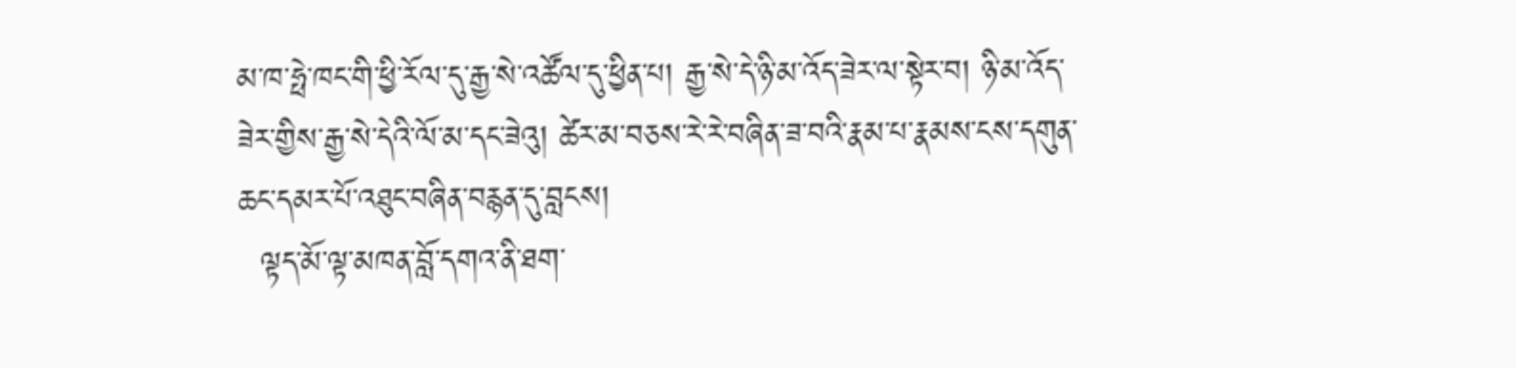མ་ཁ་ཧྥེ་ཁང་གི་ཕྱི་རོལ་དུ་རྒྱ་སེ་འཚོལ་དུ་ཕྱིན་པ། རྒྱ་སེ་དེ་ཉི་མ་འོད་ཟེར་ལ་སྟེར་བ། ཉི་མ་འོད་ཟེར་གྱིས་རྒྱ་སེ་དེའི་ལོ་མ་དང་ཟེའུ། ཚེར་མ་བཅས་རེ་རེ་བཞིན་ཟ་བའི་རྣམ་པ་རྣམས་ངས་དགུན་ཆང་དམར་པོ་འཐུང་བཞིན་བརྙན་དུ་བླངས།
  ལྟད་མོ་ལྟ་མཁན་བློ་དགའ་ནི་ཐག་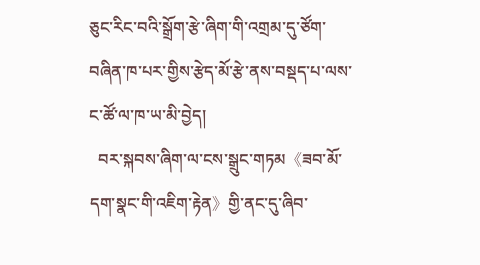ཅུང་རིང་བའི་སྒྲོག་རྩེ་ཞིག་གི་འགྲམ་དུ་ཙོག་བཞིན་ཁ་པར་གྱིས་རྩེད་མོ་རྩེ་ནས་བསྡད་པ་ལས་ང་ཚོ་ལ་ཁ་ཡ་མི་བྱེད།
  བར་སྐབས་ཞིག་ལ་ངས་སྒྲུང་གཏམ《ཟབ་མོ་དག་སྣང་གི་འཇིག་རྟེན》གྱི་ནང་དུ་ཞིབ་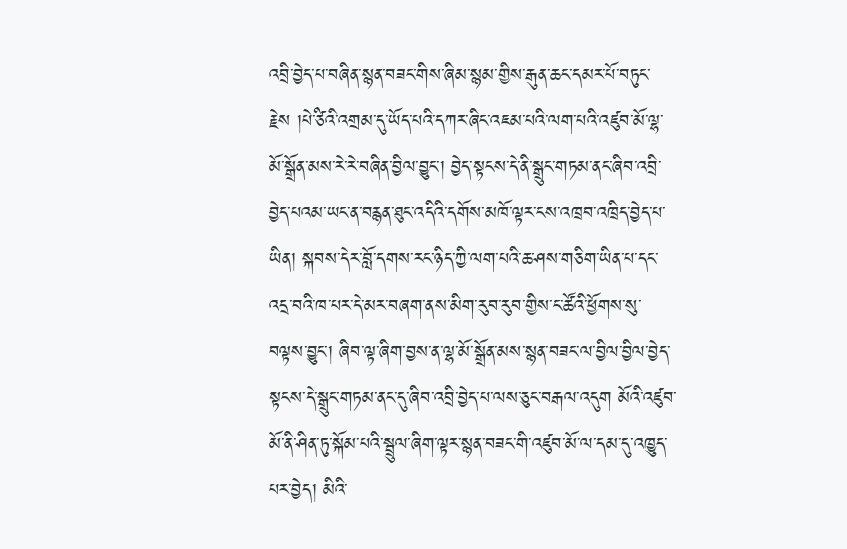འབྲི་བྱེད་པ་བཞིན་སྙན་བཟང་གིས་ཞིམ་སྙམ་གྱིས་རྒུན་ཆང་དམར་པོ་བཏུང་རྗེས །པེ་ཙིའི་འགྲམ་དུ་ཡོད་པའི་དཀར་ཞིང་འཇམ་པའི་ལག་པའི་འཛུབ་མོ་ལྷ་མོ་སྒྲོན་མས་རེ་རེ་བཞིན་བྱིལ་བྱུང་། བྱེད་སྟངས་དེ་ནི་སྒྲུང་གཏམ་ནང་ཞིབ་འབྲི་བྱེད་པའམ་ཡང་ན་བརྙན་ཐུང་འདིའི་དགོས་མཁོ་ལྟར་ངས་འཁྲབ་འཁྲིད་བྱེད་པ་ཡིན། སྐབས་དེར་བློ་དགས་རང་ཉིད་ཀྱི་ལག་པའི་ཆ་ཤས་གཅིག་ཡིན་པ་དང་འདྲ་བའི་ཁ་པར་དེ་མར་བཞག་ནས་མིག་རུབ་རུབ་གྱིས་ང་ཚོའི་ཕྱོགས་སུ་བལྟས་བྱུང་། ཞིབ་ལྟ་ཞིག་བྱས་ན་ལྷ་མོ་སྒྲོན་མས་སྙན་བཟང་ལ་བྱིལ་བྱིལ་བྱེད་སྟངས་དེ་སྒྲུང་གཏམ་ནང་དུ་ཞིབ་འབྲི་བྱེད་པ་ལས་ཅུང་བརྒལ་འདུག མོའི་འཛུབ་མོ་ནི་ཤིན་ཏུ་སྐོམ་པའི་སྦྲུལ་ཞིག་ལྟར་སྙན་བཟང་གི་འཛུབ་མོ་ལ་དམ་དུ་འཁྱུད་པར་བྱེད། མིའི་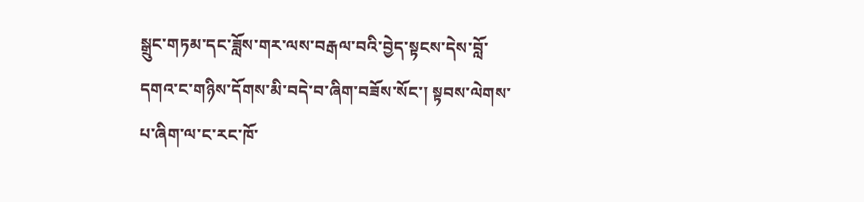སྒྲུང་གཏམ་དང་ཟློས་གར་ལས་བརྒལ་བའི་བྱེད་སྟངས་དེས་བློ་དགའ་ང་གཉིས་དོགས་མི་བདེ་བ་ཞིག་བཟོས་སོང་། སྟབས་ལེགས་པ་ཞིག་ལ་ང་རང་ཁོ་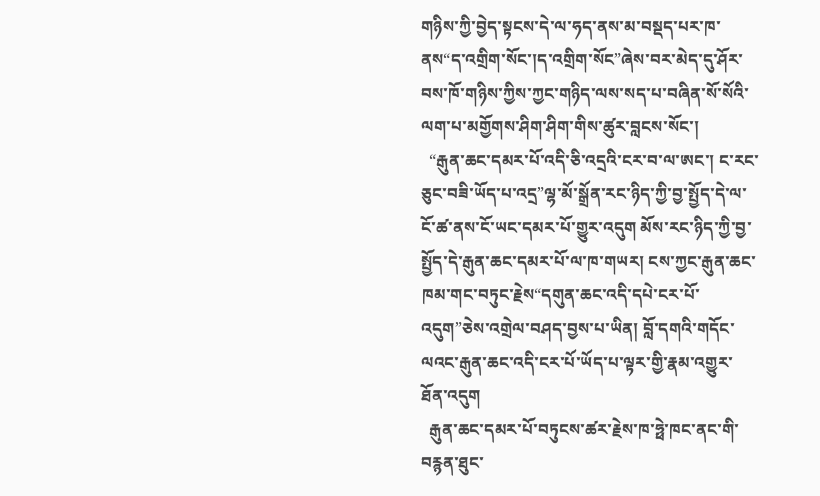གཉིས་ཀྱི་བྱེད་སྟངས་དེ་ལ་ཧད་ནས་མ་བསྡད་པར་ཁ་ནས“ད་འགྲིག་སོང་།ད་འགྲིག་སོང”ཞེས་བར་མེད་དུ་ཤོར་བས་ཁོ་གཉིས་ཀྱིས་ཀྱང་གཉིད་ལས་སད་པ་བཞིན་སོ་སོའི་ལག་པ་མགྱོགས་ཤིག་ཤིག་གིས་ཚུར་བླངས་སོང་།
  “རྒུན་ཆང་དམར་པོ་འདི་ཅི་འདྲའི་ངར་བ་ལ་ཨང་། ང་རང་ཅུང་བཟི་ཡོད་པ་འདྲ”ལྷ་མོ་སྒྲོན་རང་ཉིད་ཀྱི་བྱ་སྤྱོད་དེ་ལ་ངོ་ཚ་ནས་ངོ་ཡང་དམར་པོ་གྱུར་འདུག མོས་རང་ཉིད་ཀྱི་བྱ་སྤྱོད་དེ་རྒུན་ཆང་དམར་པོ་ལ་ཁ་གཡར། ངས་ཀྱང་རྒུན་ཆང་ཁམ་གང་བཏུང་རྗེས“དགུན་ཆང་འདི་དཔེ་ངར་པོ་འདུག”ཅེས་འགྲེལ་བཤད་བྱས་པ་ཡིན། བློ་དགའི་གདོང་ལའང་རྒུན་ཆང་འདི་ངར་པོ་ཡོད་པ་ལྟར་གྱི་རྣམ་འགྱུར་ཐོན་འདུག
  རྒུན་ཆང་དམར་པོ་བཏུངས་ཚར་རྗེས་ཁ་ཧྥེ་ཁང་ནང་གི་བརྙན་ཐུང་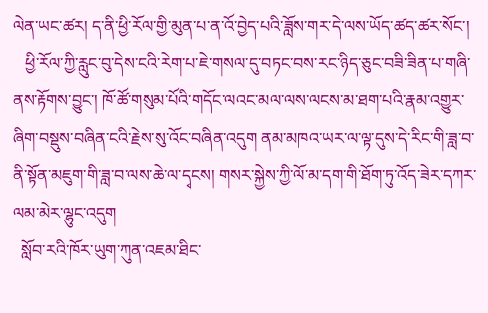ལེན་ཡང་ཚར། ད་ནི་ཕྱི་རོལ་གྱི་མུན་པ་ན་འོ་བྱེད་པའི་ཟློས་གར་དེ་ལས་ཡོད་ཚད་ཚར་སོང་།
   ཕྱི་རོལ་ཀྱི་རླུང་བུ་དེས་ངའི་རེག་པ་ཇེ་གསལ་དུ་བཏང་བས་རང་ཉིད་ཅུང་བཟི་ཟིན་པ་གཞི་ནས་རྟོགས་བྱུང་། ཁོ་ཚོ་གསུམ་པོའི་གདོང་ལའང་མལ་ལས་ལངས་མ་ཐག་པའི་རྣམ་འགྱུར་ཞིག་བསྡུས་བཞིན་ངའི་རྗེས་སུ་འོང་བཞིན་འདུག ནམ་མཁའ་ཡར་ལ་ལྟ་དུས་དེ་རིང་གི་ཟླ་བ་ནི་སྟོན་མཇུག་གི་ཟླ་བ་ལས་ཆེ་ལ་དྭངས། གསར་སྐྱེས་ཀྱི་ལོ་མ་དག་གི་ཐོག་ཏུ་འོད་ཟེར་དཀར་ལམ་མེར་ལྷུང་འདུག
  སློབ་རའི་ཁོར་ཡུག་ཀུན་འཇམ་ཐིང་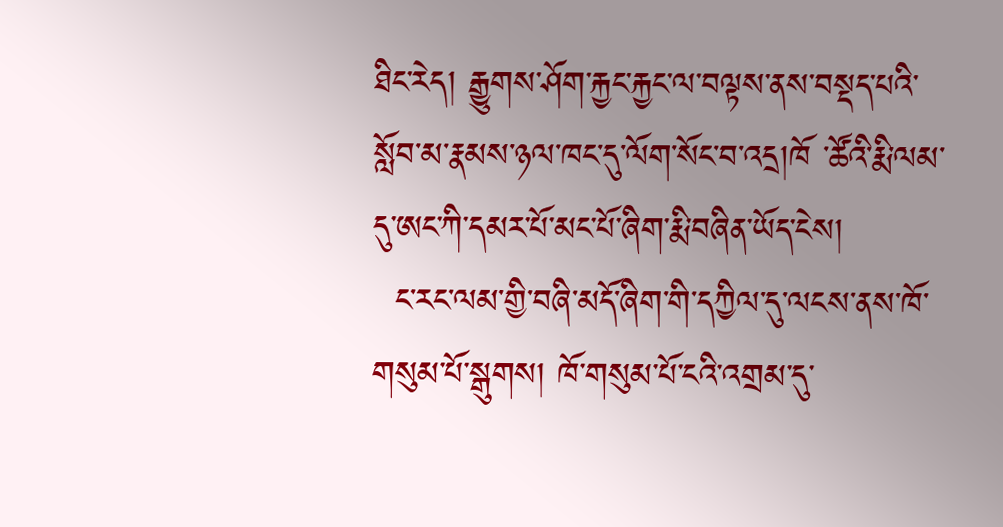ཐིང་རེད། རྒྱུགས་ཤོག་རྐྱང་རྐྱང་ལ་བལྟས་ནས་བསྡད་པའི་སློབ་མ་རྣམས་ཉལ་ཁང་དུ་ལོག་སོང་བ་འདྲ།ཁོ ་ཚོའི་རྨི་ལམ་དུ་ཨང་ཀི་དམར་པོ་མང་པོ་ཞིག་རྨི་བཞིན་ཡོད་ངེས།
  ང་རང་ལམ་གྱི་བཞི་མདོ་ཞིག་གི་དཀྱིལ་དུ་ལངས་ནས་ཁོ་གསུམ་པོ་སྒུགས། ཁོ་གསུམ་པོ་ངའི་འགྲམ་དུ་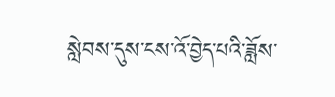སླེབས་དུས་ངས་འོ་བྱེད་པའི་ཟློས་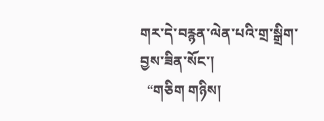གར་དེ་བརྙན་ལེན་པའི་གྲ་སྒྲིག་བྱས་ཟིན་སོང་།
  “གཅིག གཉིས།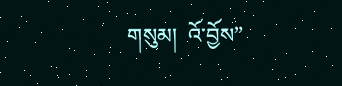གསུམ།  འོ་བྱོས”